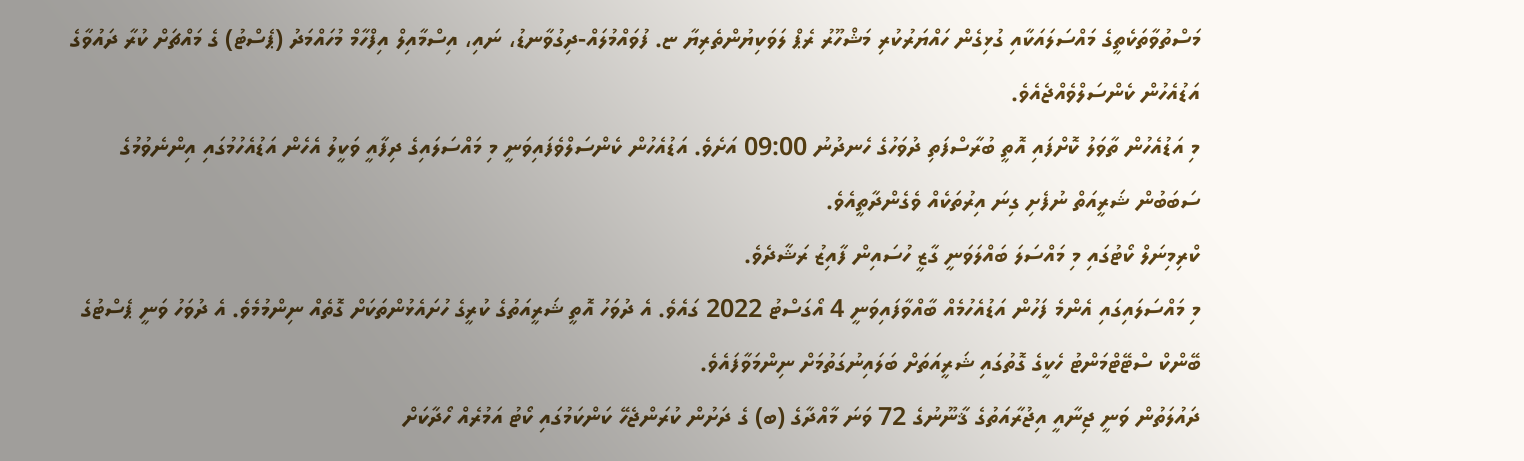މަސްތުވާތަކެތީގެ މައްސަލައަކާއި ގުޅިގެން ހައްޔަރުކުރި މަޝްހޫރު ރެޕް ލަވަކިޔުންތެރިޔާ ޏ. ފުވައްމުލައް-ދިގުވާނޑު، ނައި، އިސްމާއިލް އިފްހާމް މުހައްމަދު (ޕެސްޓު) ގެ މައްޗަށް ކުރާ ދައުވާގެ އަޑުއެހުން ކެންސަލްވެއްޖެއެވެ.
މި އަޑުއެހުން ތާވަލު ކޮށްފައި އޮތީ ބުރާސްފަތި ދުވަހުގެ ހެނދުނު 09:00 އަށެވެ. އަޑުއެހުން ކެންސަލްވެފައިވަނީ މި މައްސަލައިގެ ދިފާއީ ވަކީލު އެހެން އަޑުއެހުމުގައި އިންނެވުމުގެ ސަބަބުން ޝަރީއަތް ނުފެށި ގިނަ އިރުތަކެއް ވެގެންދާތީއެވެ.
ކްރިމިނަލް ކޯޓުގައި މި މައްސަލަ ބައްލަވަނީ ގާޒީ ހުސައިން ފާއިޒު ރަޝާދެވެ.
މި މައްސަލައިގައި އެންމެ ފަހުން އަޑުއެހުމެއް ބާއްވާފައިވަނީ 4 އޯގަސްޓު 2022 ގައެވެ. އެ ދުވަހު އޮތީ ޝަރީއަތުގެ ކުރީގެ ހުށައެޅުންތަކަށް ގޮތެއް ނިންމުމެވެ. އެ ދުވަހު ވަނީ ޕެސްޓުގެ ބޭންކް ސްޓޭޓްމަންޓު ހެކީގެ ގޮތުގައި ޝަރީއަތަށް ބަލައިނުގަތުމަށް ނިންމަވާފައެވެ.
ދައުލަތުން ވަނީ ޖިނާއީ އިޖުރާއަތުގެ ޤާނޫނުގެ 72 ވަނަ މާއްދާގެ (ބ) ގެ ދަށުން ކުރަންޖެހޭ ކަންކަމުގައި ކޯޓު އަމުރެއް ހޯދާކަށް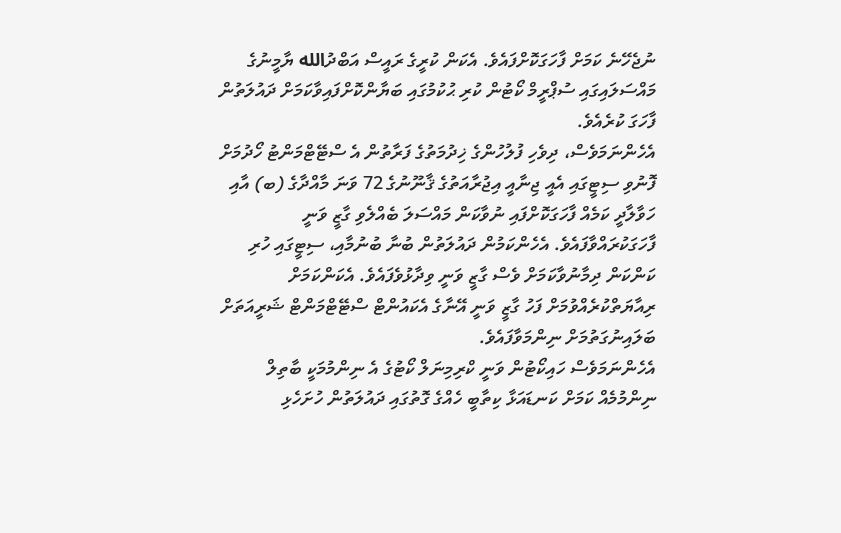ނުޖެހޭނެ ކަމަށް ފާހަގަކޮށްފައެވެ. އެކަން ކުރީގެ ރައީސް އަބްދުالله ޔާމީނުގެ މައްސަލައިގައި ސުޕްރީމް ކޯޓުން ކުރި ޙުކުމުގައި ބަޔާންކޮށްފައިވާކަމަށް ދައުލަތުން ފާހަގަ ކުރެއެވެ.
އެހެންނަމަވެސް، ދިވެހި ފުލުހުންގެ ޚިދުމަތުގެ ފަރާތުން އެ ސްޓޭޓްމަންޓު ހޯދުމަށް ފޮނުވި ސިޓީގައި އެއީ ޖިނާއީ އިޖުރާއަތުގެ ޤާނޫނުގެ 72 ވަނަ މާއްދާގެ (ބ) އާއި ހަވާލާދީ ކަމެއް ފާހަގަކޮށްފައި ނުވާކަން މައްސަލަ ބެއްލެވި ގާޒީ ވަނީ ފާހަގަކުރައްވާފައެވެ. އެހެންކަމުން ދައުލަތުން ބުނާ ބުނުމާއި، ސިޓީގައި ހުރި ކަންކަން ދިމާނުވާކަމަށް ވެސް ގާޒީ ވަނީ ވިދާޅުވެފައެވެ. އެކަންކަމަށް ރިއާޔަތްކުރެއްވުމަށް ފަހު ގާޒީ ވަނީ އޭނާގެ އެކައުންޓް ސްޓޭޓްމަންޓް ޝަރީއަތަށް ބަލައިނުގަތުމަށް ނިންމަވާފައެވެ.
އެހެންނަމަވެސް ހައިކޯޓުން ވަނީ ކްރިމިނަލް ކޯޓުގެ އެ ނިންމުމަކީ ބާތިލް ނިންމުމެއް ކަމަށް ކަނޑައަޅާ ކިތާބީ ހެއްގެ ގޮތުގައި ދައުލަތުން ހުށަހެޅި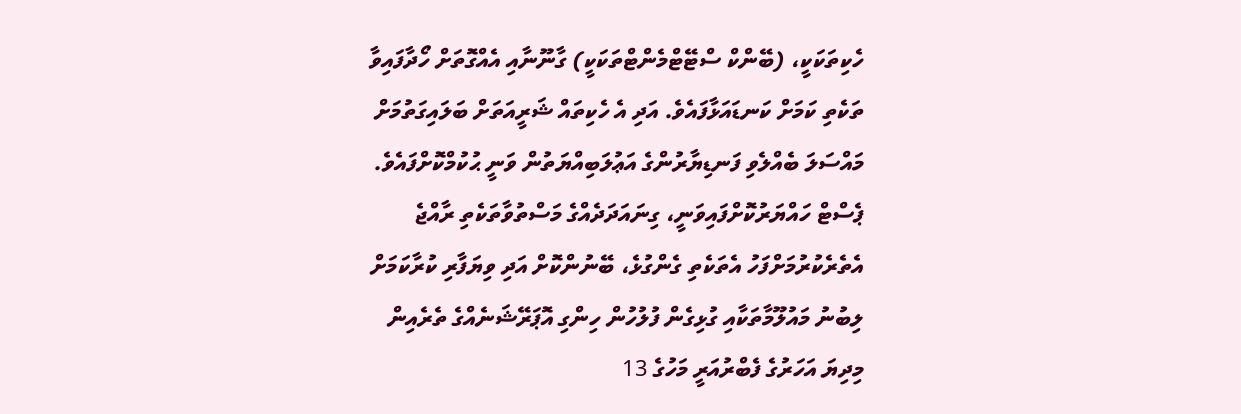ހެކިތަކަކީ، (ބޭންކް ސްޓޭޓްމެންޓްތަކަކީ) ގާނޫނާއި އެއްގޮތަށް ހޯދާފައިވާ ތަކެތި ކަމަށް ކަނޑައަޅާފައެވެ. އަދި އެ ހެކިތައް ޝަރީއަތަށް ބަލައިގަތުމަށް މައްސަލަ ބެއްލެވި ފަނޑިޔާރުންގެ އަޢުލަބިއްޔަތުން ވަނީ ޙުކުމްކޮށްފައެވެ.
ޕެސްޓް ހައްޔަރުކޮށްފައިވަނީ، ގިނައަދަދެއްގެ މަސްތުވާތަކެތި ރާއްޖެ އެތެރެކުރުމަށްފަހު އެތަކެތި ގެންގުޅެ، ބޭނުންކޮށް އަދި ވިޔަފާރި ކުރާކަމަށް ލިބުނު މައުލޫމާތަކާއި ގުޅިގެން ފުލުހުން ހިންގި އޮޕަރޭޝަނެއްގެ ތެރެއިން މިދިޔަ އަހަރުގެ ފެބްރުއަރީ މަހުގެ 13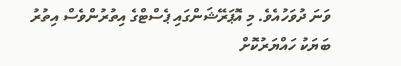ވަނަ ދުވަހުއެވެ. މި އޮޕަރޭޝަންގައި ޕެސްޓްގެ އިތުރުންވެސް އިތުރު ބަޔަކު ހައްޔަރުކޮށް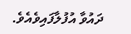ދައުވާ އުފުލާފައިވެއެވެ.